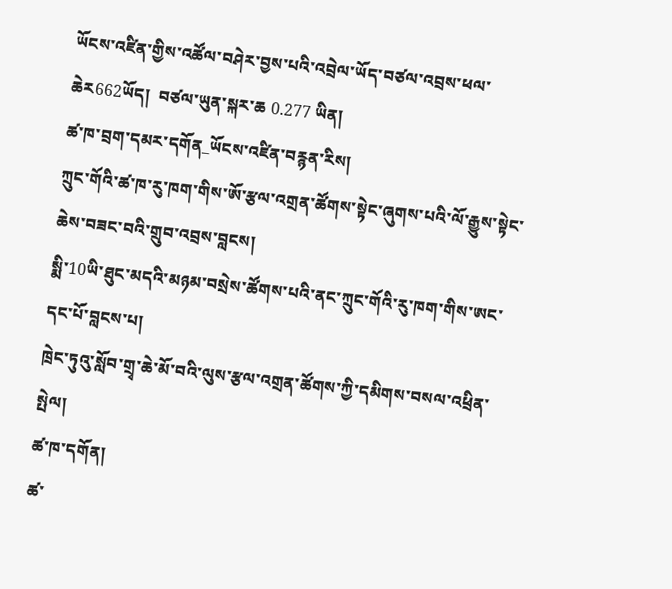ཡོངས་འཛིན་གྱིས་འཚོལ་བཤེར་བྱས་པའི་འབྲེལ་ཡོད་བཙལ་འབྲས་ཕལ་ཆེར662ཡོད།  བཙལ་ཡུན་སྐར་ཆ 0.277 ཡིན།
ཚ་ཁ་བྲག་དམར་དགོན_ཡོངས་འཛིན་བརྙན་རིས།
ཀྲུང་གོའི་ཚ་ཁ་རུ་ཁག་གིས་ཨོ་རྩལ་འགྲན་ཚོགས་སྟེང་ཞུགས་པའི་ལོ་རྒྱུས་སྟེང་ཆེས་བཟང་བའི་གྲུབ་འབྲས་བླངས།
སྨི་10ཡི་ཐུང་མདའི་མཉམ་བསྲེས་ཚོགས་པའི་ནང་ཀྲུང་གོའི་རུ་ཁག་གིས་ཨང་དང་པོ་བླངས་པ།
ཁྲེང་ཏུའུ་སློབ་གྲྭ་ཆེ་མོ་བའི་ལུས་རྩལ་འགྲན་ཚོགས་ཀྱི་དམིགས་བསལ་འཕྲིན་སྤེལ།
ཚ་ཁ་དགོན།
ཚ་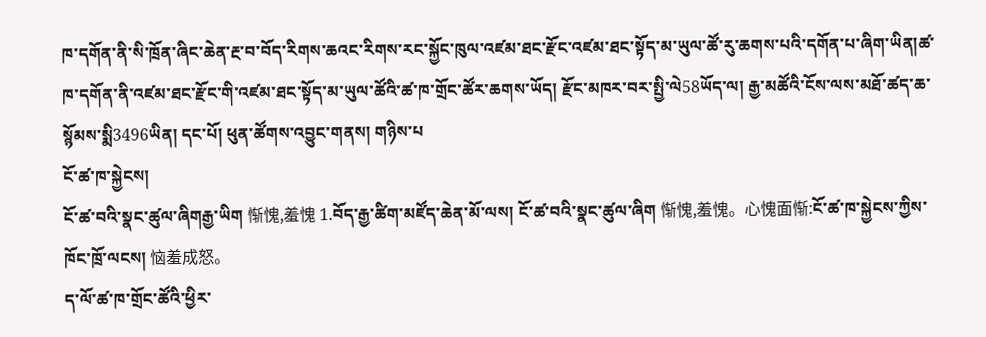ཁ་དགོན་ནི་སི་ཁྲོན་ཞིང་ཆེན་རྔ་བ་བོད་རིགས་ཆའང་རིགས་རང་སྐྱོང་ཁུལ་འཛམ་ཐང་རྫོང་འཛམ་ཐང་སྟོད་མ་ཡུལ་ཚོ་རུ་ཆགས་པའི་དགོན་པ་ཞིག་ཡིན།ཚ་ཁ་དགོན་ནི་འཛམ་ཐང་རྫོང་གི་འཛམ་ཐང་སྟོད་མ་ཡུལ་ཚོའི་ཚ་ཁ་གྲོང་ཚོར་ཆགས་ཡོད། རྫོང་མཁར་བར་སྤྱི་ལེ58ཡོད་ལ། རྒྱ་མཚོའི་ངོས་ལས་མཐོ་ཚད་ཆ་སྙོམས་སྨི3496ཡིན། དང་པོ། ཕུན་ཚོགས་འབྱུང་གནས། གཉིས་པ
ངོ་ཚ་ཁ་སྐྱེངས།
ངོ་ཚ་བའི་སྣང་ཚུལ་ཞིགརྒྱ་ཡིག 惭愧,羞愧 1.བོད་རྒྱ་ཚིག་མཛོད་ཆེན་མོ་ལས། ངོ་ཚ་བའི་སྣང་ཚུལ་ཞིག 惭愧,羞愧。心愧面惭:ངོ་ཚ་ཁ་སྐྱེངས་ཀྱིས་ཁོང་ཁྲོ་ལངས། 恼羞成怒。
ད་ལོ་ཚ་ཁ་གྲོང་ཚོའི་ཕྱིར་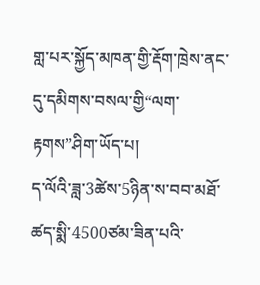གླ་པར་སྐྱོད་མཁན་གྱི་རྡོག་ཁྲེས་ནང་དུ་དམིགས་བསལ་གྱི“ལག་རྟགས”ཤིག་ཡོད་པ།
ད་ལོའི་ཟླ་3ཚེས་5ཉིན་ས་བབ་མཐོ་ཚད་སྨི་4500ཙམ་ཟིན་པའི་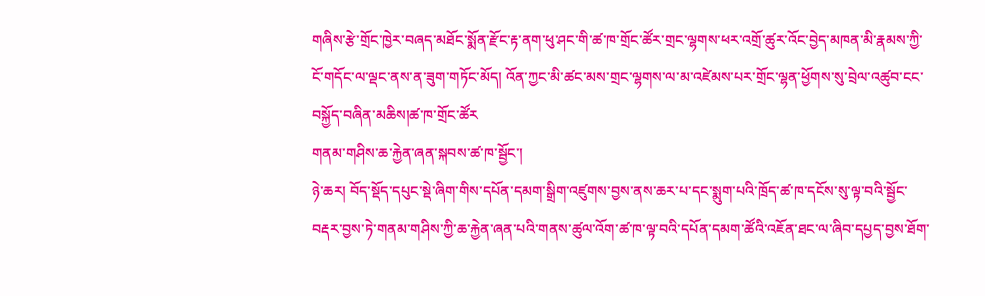གཞིས་རྩེ་གྲོང་ཁྱེར་བཞད་མཐོང་སྨོན་རྫོང་རྟ་ནག་ཕུ་ཤང་གི་ཚ་ཁ་གྲོང་ཚོར་གྲང་ལྷགས་ཕར་འགྲོ་ཚུར་འོང་བྱེད་མཁན་མི་རྣམས་ཀྱི་ངོ་གདོང་ལ་ལྡང་ནས་ན་ཟུག་གཏོང་མོད། འོན་ཀྱང་མི་ཚང་མས་གྲང་ལྷགས་ལ་མ་འཛེམས་པར་གྲོང་ལྷན་ཕྱོགས་སུ་བྲེལ་འཚུབ་ངང་བསྐྱོད་བཞིན་མཆིས།ཚ་ཁ་གྲོང་ཚོར
གནམ་གཤིས་ཆ་རྐྱེན་ཞན་སྐབས་ཚ་ཁ་སྦྱོང་།
ཉེ་ཆར། བོད་སྡོད་དཔུང་སྡེ་ཞིག་གིས་དཔོན་དམག་སྒྲིག་འཛུགས་བྱས་ནས་ཆར་པ་དང་སྨུག་པའི་ཁྲོད་ཚ་ཁ་དངོས་སུ་ལྟ་བའི་སྦྱོང་བརྡར་བྱས་ཏེ་གནམ་གཤིས་ཀྱི་ཆ་རྐྱེན་ཞན་པའི་གནས་ཚུལ་འོག་ཚ་ཁ་ལྟ་བའི་དཔོན་དམག་ཚོའི་འཇོན་ཐང་ལ་ཞིབ་དཔྱད་བྱས་ཐོག་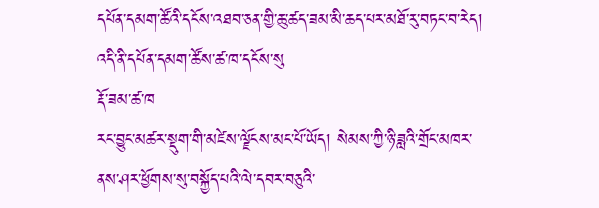དཔོན་དམག་ཚོའི་དངོས་འཐབ་ཅན་གྱི་ཆུ་ཚད་ཟམ་མི་ཆད་པར་མཐོ་རུ་བཏང་བ་རེད། འདི་ནི་དཔོན་དམག་ཚོས་ཚ་ཁ་དངོས་སུ
རྡོ་ཟམ་ཚ་ཁ
རང་བྱུང་མཚར་སྡུག་གི་མཛེས་ལྗོངས་མང་པོ་ཡོད། སེམས་ཀྱི་ཉི་ཟླའི་གྲོང་མཁར་ནས་ཤར་ཕྱོགས་སུ་བསྐྱོད་པའི་ལེ་དབར་བཅུའི་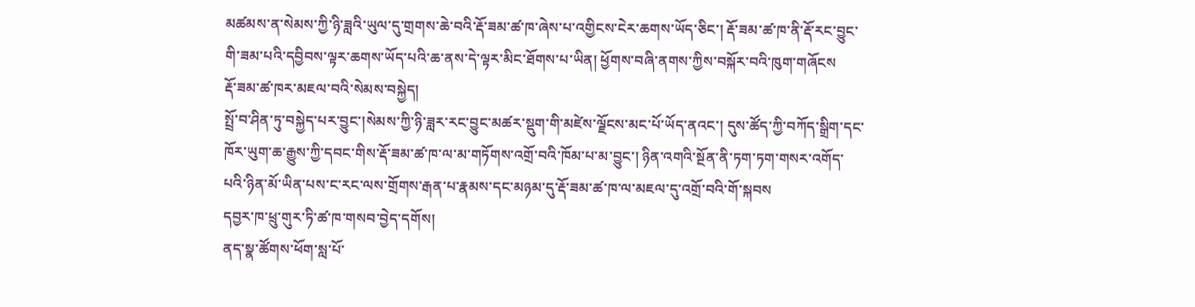མཚམས་ན་སེམས་ཀྱི་ཉི་ཟླའི་ཡུལ་དུ་གྲགས་ཆེ་བའི་རྡོ་ཟམ་ཚ་ཁ་ཞེས་པ་འགྱིངས་ངེར་ཆགས་ཡོད་ཅིང་། རྡོ་ཟམ་ཚ་ཁ་ནི་རྡོ་རང་བྱུང་གི་ཟམ་པའི་དབྱིབས་ལྟར་ཆགས་ཡོད་པའི་ཆ་ནས་དེ་ལྟར་མིང་ཐོགས་པ་ཡིན། ཕྱོགས་བཞི་ནགས་ཀྱིས་བསྐོར་བའི་ཁུག་གཞོངས
རྡོ་ཟམ་ཚ་ཁར་མཇལ་བའི་སེམས་བསྐྱེད།
སྤྲོ་བ་ཤིན་ཏུ་བསྐྱེད་པར་བྱུང་།སེམས་ཀྱི་ཉི་ཟླར་རང་བྱུང་མཚར་སྡུག་གི་མཛེས་ལྗོངས་མང་པོ་ཡོད་ནའང་། དུས་ཚོད་ཀྱི་བཀོད་སྒྲིག་དང་ཁོར་ཡུག་ཆ་རྒྱུས་ཀྱི་དབང་གིས་རྡོ་ཟམ་ཚ་ཁ་ལ་མ་གཏོགས་འགྲོ་བའི་ཁོམ་པ་མ་བྱུང་། ཉིན་འགའི་སྔོན་ནི་ཏག་ཏག་གསར་འགོད་པའི་ཉིན་མོ་ཡིན་པས་ང་རང་ལས་གྲོགས་རྒན་པ་རྣམས་དང་མཉམ་དུ་རྡོ་ཟམ་ཚ་ཁ་ལ་མཇལ་དུ་འགྲོ་བའི་གོ་སྐབས
དབྱར་ཁ་ཕྲུ་གུར་ཏི་ཚ་ཁ་གསབ་བྱེད་དགོས།
ནད་སྣ་ཚོགས་ཕོག་སླ་པོ་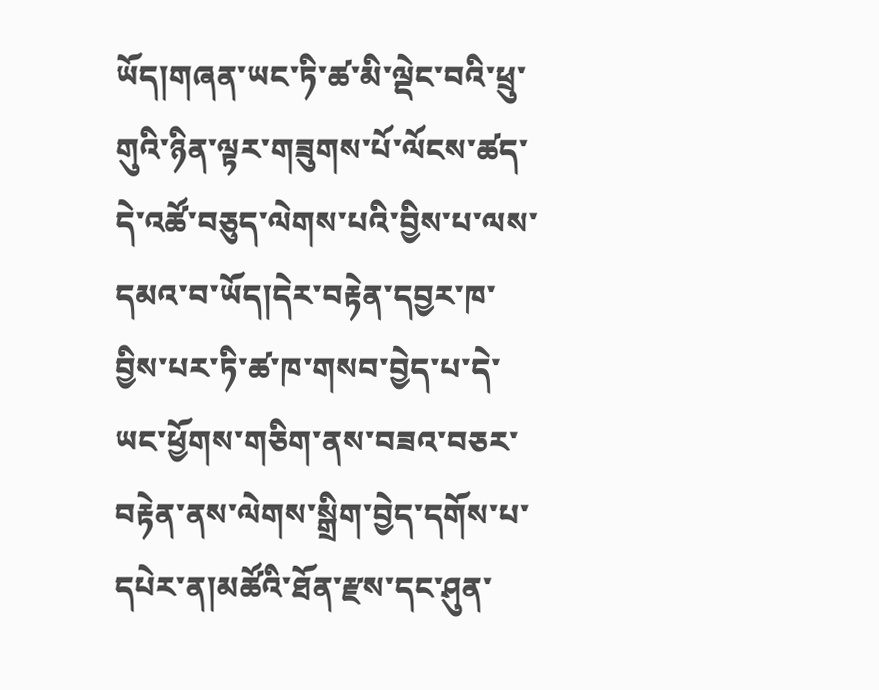ཡོད།གཞན་ཡང་ཏི་ཚ་མི་ལྡེང་བའི་ཕྲུ་གུའི་ཉིན་ལྟར་གཟུགས་པོ་ལོངས་ཚད་དེ་འཚོ་བཅུད་ལེགས་པའི་བྱིས་པ་ལས་དམའ་བ་ཡོད།དེར་བརྟེན་དབྱར་ཁ་བྱིས་པར་ཏི་ཚ་ཁ་གསབ་བྱེད་པ་དེ་ཡང་ཕྱོགས་གཅིག་ནས་བཟའ་བཅར་བརྟེན་ནས་ལེགས་སྒྲིག་བྱེད་དགོས་པ་དཔེར་ན།མཚོའི་ཐོན་རྫས་དང་ཤུན་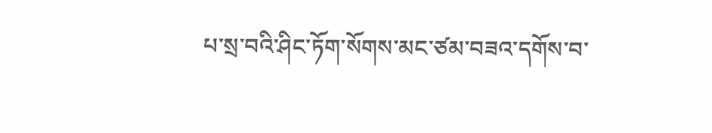པ་སྲ་བའི་ཤིང་ཏོག་སོགས་མང་ཙམ་བཟའ་དགོས་བ་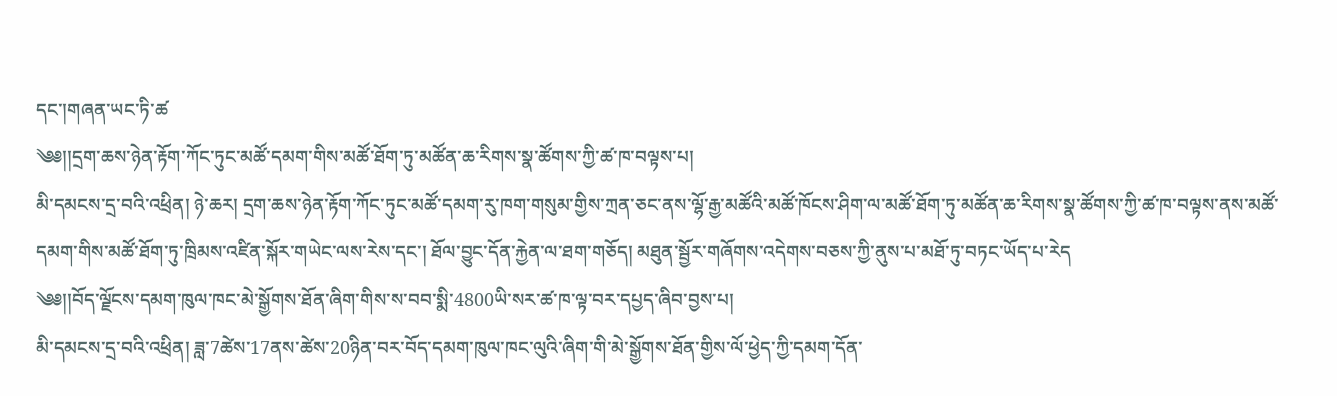དང་།གཞན་ཡང་ཏི་ཚ
༄༅།།དྲག་ཆས་ཉེན་རྟོག་ཀོང་ཏུང་མཚོ་དམག་གིས་མཚོ་ཐོག་ཏུ་མཚོན་ཆ་རིགས་སྣ་ཚོགས་ཀྱི་ཚ་ཁ་བལྟས་པ།
མི་དམངས་དྲ་བའི་འཕྲིན། ཉེ་ཆར། དྲག་ཆས་ཉེན་རྟོག་ཀོང་ཏུང་མཚོ་དམག་རུ་ཁག་གསུམ་གྱིས་ཀྲན་ཅང་ནས་ལྷོ་རྒྱ་མཚོའི་མཚོ་ཁོངས་ཤིག་ལ་མཚོ་ཐོག་ཏུ་མཚོན་ཆ་རིགས་སྣ་ཚོགས་ཀྱི་ཚ་ཁ་བལྟས་ནས་མཚོ་དམག་གིས་མཚོ་ཐོག་ཏུ་ཁྲིམས་འཛིན་སྐོར་གཡེང་ལས་རེས་དང་། ཐོལ་བྱུང་དོན་རྐྱེན་ལ་ཐག་གཅོད། མཐུན་སྦྱོར་གཞོགས་འདེགས་བཅས་ཀྱི་ནུས་པ་མཐོ་ཏུ་བཏང་ཡོད་པ་རེད
༄༅།།བོད་ལྗོངས་དམག་ཁུལ་ཁང་མེ་སྒྱོགས་ཐོན་ཞིག་གིས་ས་བབ་སྨི་4800ཡི་སར་ཚ་ཁ་ལྟ་བར་དཔྱད་ཞིབ་བྱས་པ།
མི་དམངས་དྲ་བའི་འཕྲིན། ཟླ་7ཚེས་17ནས་ཚེས་20ཉིན་བར་བོད་དམག་ཁུལ་ཁང་ལུའི་ཞིག་གི་མེ་སྒྱོགས་ཐོན་གྱིས་ལོ་ཕྱེད་ཀྱི་དམག་དོན་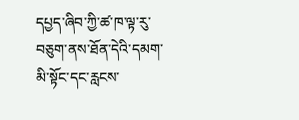དཔྱད་ཞིབ་ཀྱི་ཚ་ཁ་ལྟ་རུ་བཅུག་ནས་ཐོན་དེའི་དམག་མི་སྟོང་དང་རླངས་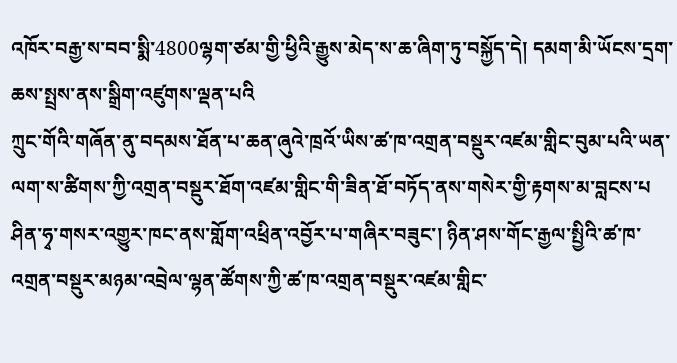འཁོར་བརྒྱ་ས་བབ་སྨི་4800ལྷག་ཙམ་གྱི་ཕྱིའི་རྒྱུས་མེད་ས་ཆ་ཞིག་ཏུ་བསྐྱོད་དེ། དམག་མི་ཡོངས་དྲག་ཆས་སྤྲས་ནས་སྒྲིག་འཛུགས་ལྡན་པའི
ཀྲུང་གོའི་གཞོན་ནུ་བདམས་ཐོན་པ་ཆན་ཞུའེ་ཁྲའོ་ཡིས་ཚ་ཁ་འགྲན་བསྡུར་འཛམ་གླིང་བུམ་པའི་ཡན་ལག་ས་ཚིགས་ཀྱི་འགྲན་བསྡུར་ཐོག་འཛམ་གླིང་གི་ཟིན་ཐོ་བཏོད་ནས་གསེར་གྱི་རྟགས་མ་བླངས་པ
ཤིན་ཧྭ་གསར་འགྱུར་ཁང་ནས་གློག་འཕྲིན་འབྱོར་པ་གཞིར་བཟུང་། ཉིན་ཤས་གོང་རྒྱལ་སྤྱིའི་ཚ་ཁ་འགྲན་བསྡུར་མཉམ་འབྲེལ་ལྷན་ཚོགས་ཀྱི་ཚ་ཁ་འགྲན་བསྡུར་འཛམ་གླིང་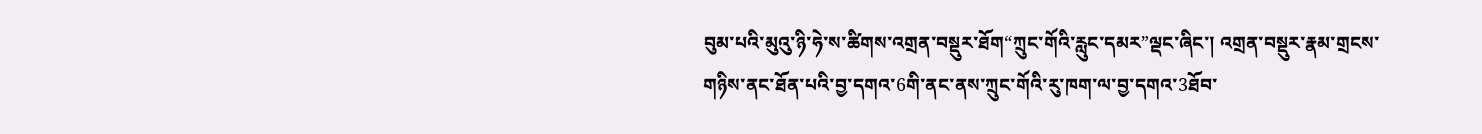བུམ་པའི་མུའུ་ཉི་ཧེ་ས་ཚིགས་འགྲན་བསྡུར་ཐོག“ཀྲུང་གོའི་རླུང་དམར”ལྡང་ཞིང་། འགྲན་བསྡུར་རྣམ་གྲངས་གཉིས་ནང་ཐོན་པའི་བྱ་དགའ་6གི་ནང་ནས་ཀྲུང་གོའི་རུ་ཁག་ལ་བྱ་དགའ་3ཐོབ་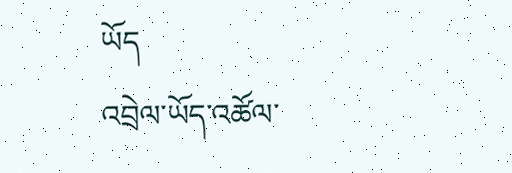ཡོད
འབྲེལ་ཡོད་འཚོལ་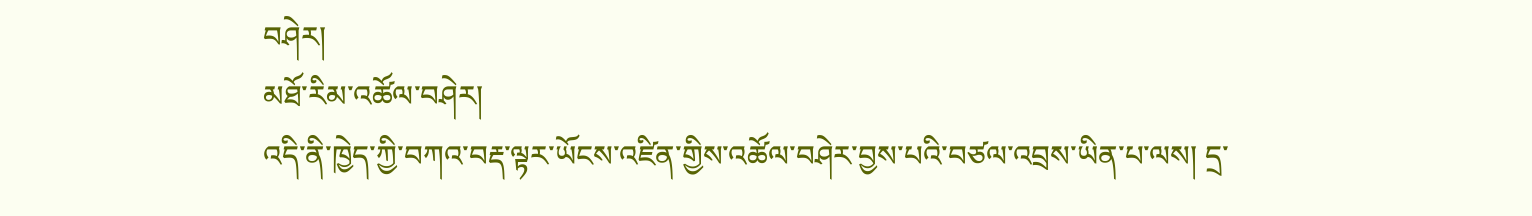བཤེར།
མཐོ་རིམ་འཚོལ་བཤེར།
འདི་ནི་ཁྱེད་ཀྱི་བཀའ་བརྡ་ལྟར་ཡོངས་འཛིན་གྱིས་འཚོལ་བཤེར་བྱས་པའི་བཙལ་འབྲས་ཡིན་པ་ལས། དྲ་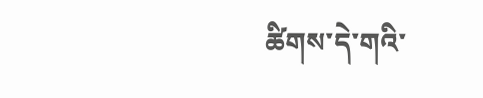ཚིགས་དེ་གའི་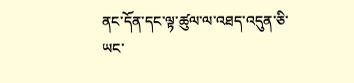ནང་དོན་དང་ལྟ་ཚུལ་ལ་འཐད་འདུན་ཅི་ཡང་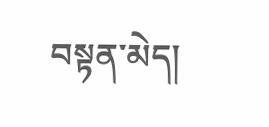བསྟན་མེད།